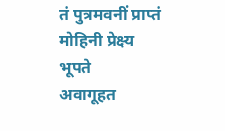तं पुत्रमवनीं प्राप्तं मोहिनी प्रेक्ष्य भूपते
अवागूहत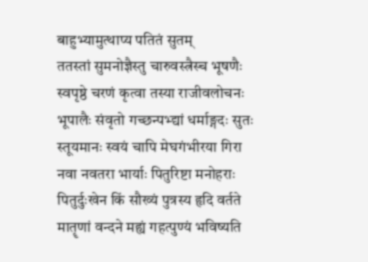बाहुभ्यामुत्थाप्य पतितं सुतम्
ततस्तां सुमनोज्ञैस्तु चारुवस्त्रैस्च भूषणैः
स्वपृष्ठे चरणं कृत्वा तस्या राजीवलोचनः
भूपालैः संवृतो गच्छन्पभ्द्यां धर्माङ्गदः सुतः
स्तूयमानः स्वयं चापि मेघगंभीरया गिरा
नवा नवतरा भार्याः पितुरिष्टा मनोहराः
पितुर्दुःखेन किं सौख्यं पुत्रस्य हृदि वर्तते
मातॄणां वन्दने मह्यं गहत्पुण्यं भविष्यति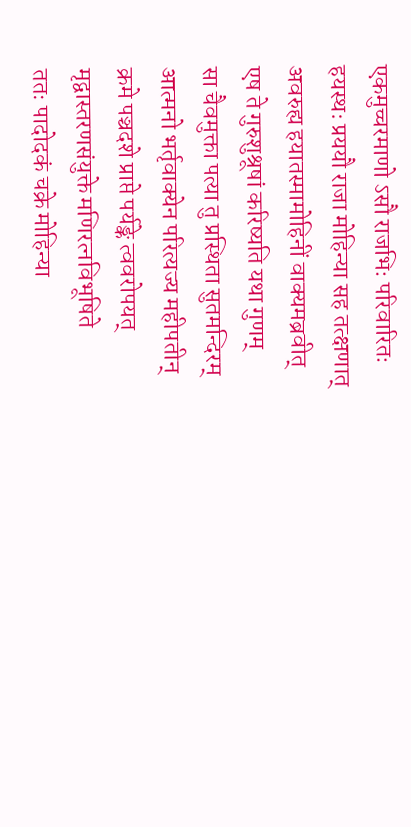एकमुच्चरमाणो ऽसौ राजभिः परिवारितः
हयस्थः प्रययौ राजा मोहिन्या सह तत्क्षणात्
अवरुह्य हयातस्मामोहिनीं वाक्यमब्रवीत्
एष ते गुरुशुश्रूषां करिष्यति यथा गुणम्
सा चैवमुक्ता पत्या तु प्रस्थिता सुतमन्दिरम्
आत्मनो भर्तृवाक्येन परित्यज्य महीपतीन्
क्रमे पञ्चदशे प्राप्ते पर्यङ्के त्ववरोपयत्
मृद्वास्तरणसंयुक्ते मणिरत्नविभूषिते
ततः पादोदकं चक्रे मोहिन्या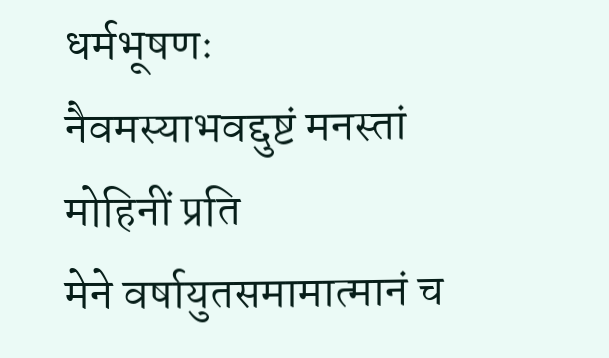धर्मभूषणः
नैवमस्याभवद्दुष्टं मनस्तां मोहिनीं प्रति
मेने वर्षायुतसमामात्मानं च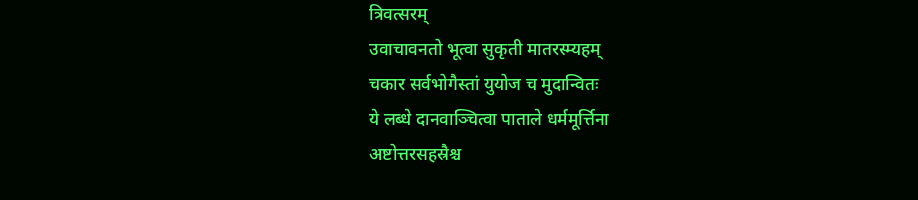त्रिवत्सरम्
उवाचावनतो भूत्वा सुकृती मातरस्म्यहम्
चकार सर्वभोगैस्तां युयोज च मुदान्वितः
ये लब्धे दानवाञ्चित्वा पाताले धर्ममूर्त्तिना
अष्टोत्तरसहस्रैश्च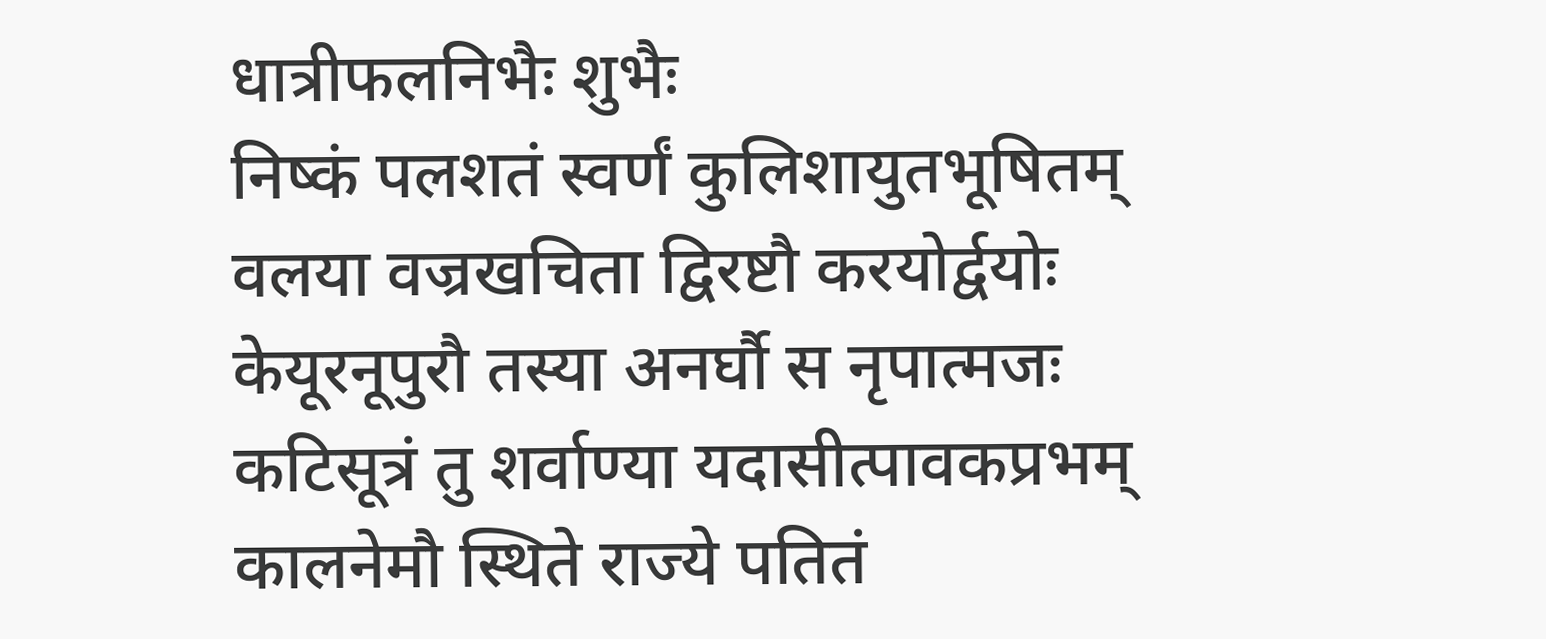धात्रीफलनिभैः शुभैः
निष्कं पलशतं स्वर्णं कुलिशायुतभूषितम्
वलया वज्रखचिता द्विरष्टौ करयोर्द्वयोः
केयूरनूपुरौ तस्या अनर्घौ स नृपात्मजः
कटिसूत्रं तु शर्वाण्या यदासीत्पावकप्रभम्
कालनेमौ स्थिते राज्ये पतितं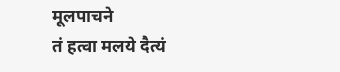मूलपाचने
तं हत्वा मलये दैत्यं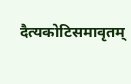दैत्यकोटिसमावृतम्